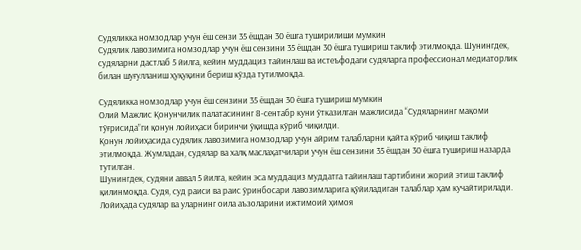Судяликка номзодлар учун ёш сензи 35 ёшдан 30 ёшга туширилиши мумкин
Судялик лавозимига номзодлар учун ёш сензини 35 ёшдан 30 ёшга тушириш таклиф этилмоқда. Шунингдек, судяларни дастлаб 5 йилга, кейин муддациз тайинлаш ва истеъфодаги судяларга профессионал медиаторлик билан шуғулланиш ҳуқуқини бериш кўзда тутилмоқда.

Судяликка номзодлар учун ёш сензини 35 ёшдан 30 ёшга тушириш мумкин
Олий Мажлис Қонунчилик палатасининг 8-сентабр куни ўтказилган мажлисида “Судяларнинг мақоми тўғрисида”ги қонун лойиҳаси биринчи ўқишда кўриб чиқилди.
Қонун лойиҳасида судялик лавозимига номзодлар учун айрим талабларни қайта кўриб чиқиш таклиф этилмоқда. Жумладан, судялар ва халқ маслаҳатчилари учун ёш сензини 35 ёшдан 30 ёшга тушириш назарда тутилган.
Шунингдек, судяни аввал 5 йилга, кейин эса муддациз муддатга тайинлаш тартибини жорий этиш таклиф қилинмоқда. Судя, суд раиси ва раис ўринбосари лавозимларига қўйиладиган талаблар ҳам кучайтирилади.
Лойиҳада судялар ва уларнинг оила аъзоларини ижтимоий ҳимоя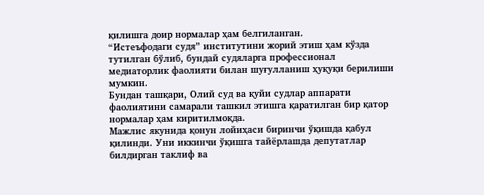қилишга доир нормалар ҳам белгиланган.
“Истеъфодаги судя” институтини жорий этиш ҳам кўзда тутилган бўлиб, бундай судяларга профессионал медиаторлик фаолияти билан шуғулланиш ҳуқуқи берилиши мумкин.
Бундан ташқари, Олий суд ва қуйи судлар аппарати фаолиятини самарали ташкил этишга қаратилган бир қатор нормалар ҳам киритилмоқда.
Мажлис якунида қонун лойиҳаси биринчи ўқишда қабул қилинди. Уни иккинчи ўқишга тайёрлашда депутатлар билдирган таклиф ва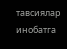тавсиялар инобатга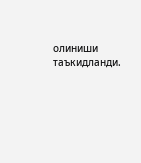олиниши таъкидланди.